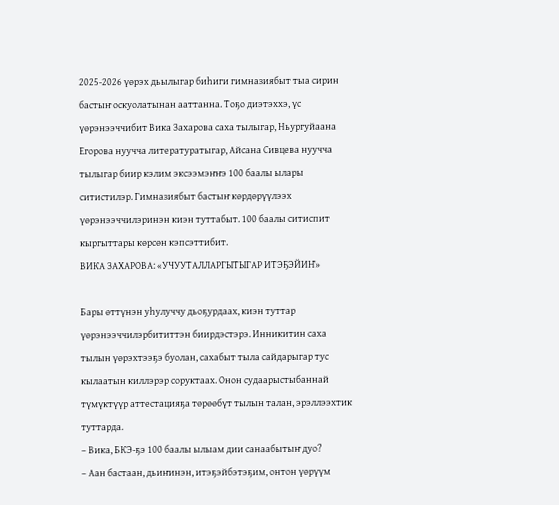2025-2026 үөрэх дьылыгар биһиги гимназиябыт тыа сирин бастыҥ оскуолатынан ааттанна. Тоҕо диэтэххэ, үс үөрэнээччибит Вика Захарова саха тылыгар, Ньургуйаана Егорова нуучча литературатыгар, Айсана Сивцева нуучча тылыгар биир кэлим эксээмэҥҥэ 100 баалы ылары ситистилэр. Гимназиябыт бастыҥ көрдөрүүлээх үөрэнээччилэринэн киэн туттабыт. 100 баалы ситиспит кыргыттары көрсөн кэпсэттибит.
ВИКА ЗАХАРОВА: «УЧУУТАЛЛАРГЫТЫГАР ИТЭҔЭЙИҤ»

Бары өттүнэн уһулуччу дьоҕурдаах, киэн туттар үөрэнээччилэрбититтэн биирдэстэрэ. Инникитин саха тылын үөрэхтээҕэ буолан, сахабыт тыла сайдарыгар тус кылаатын киллэрэр соруктаах. Онон судаарыстыбаннай түмүктүүр аттестацияҕа төрөөбүт тылын талан, эрэллээхтик туттарда.
– Вика, БКЭ-ҕэ 100 баалы ылыам дии санаабытыҥ дуо?
– Аан бастаан, дьиҥинэн, итэҕэйбэтэҕим, онтон үөрүүм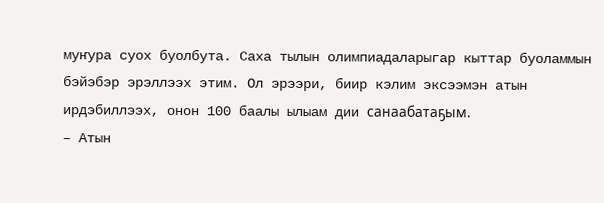муҥура суох буолбута. Саха тылын олимпиадаларыгар кыттар буоламмын бэйэбэр эрэллээх этим. Ол эрээри, биир кэлим эксээмэн атын ирдэбиллээх, онон 100 баалы ылыам дии санаабатаҕым.
– Атын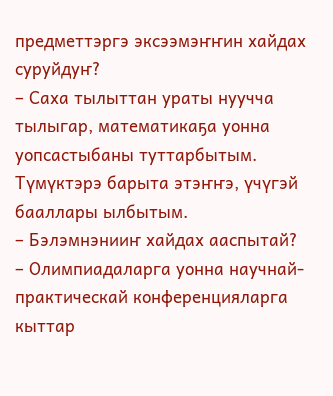предметтэргэ эксээмэҥҥин хайдах суруйдуҥ?
– Саха тылыттан ураты нуучча тылыгар, математикаҕа уонна уопсастыбаны туттарбытым. Түмүктэрэ барыта этэҥҥэ, үчүгэй бааллары ылбытым.
– Бэлэмнэнииҥ хайдах ааспытай?
– Олимпиадаларга уонна научнай-практическай конференцияларга кыттар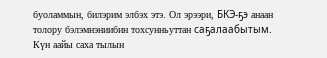буоламмын, билэрим элбэх этэ. Ол эрээри, БКЭ-ҕэ анаан толору бэлэмнэниибин тохсунньуттан саҕалаабытым. Күн аайы саха тылын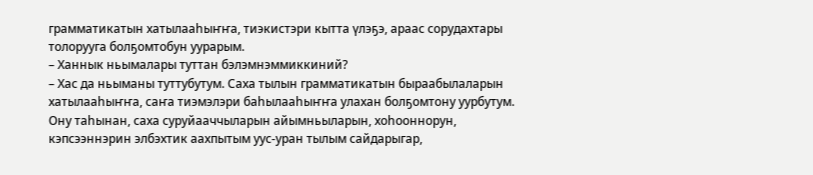грамматикатын хатылааһыҥҥа, тиэкистэри кытта үлэҕэ, араас сорудахтары толорууга болҕомтобун уурарым.
– Ханнык ньымалары туттан бэлэмнэммиккиний?
– Хас да ньыманы туттубутум. Саха тылын грамматикатын быраабылаларын хатылааһыҥҥа, саҥа тиэмэлэри баһылааһыҥҥа улахан болҕомтону уурбутум. Ону таhынан, саха суруйааччыларын айымньыларын, хоһооннорун, кэпсээннэрин элбэхтик аахпытым уус-уран тылым сайдарыгар,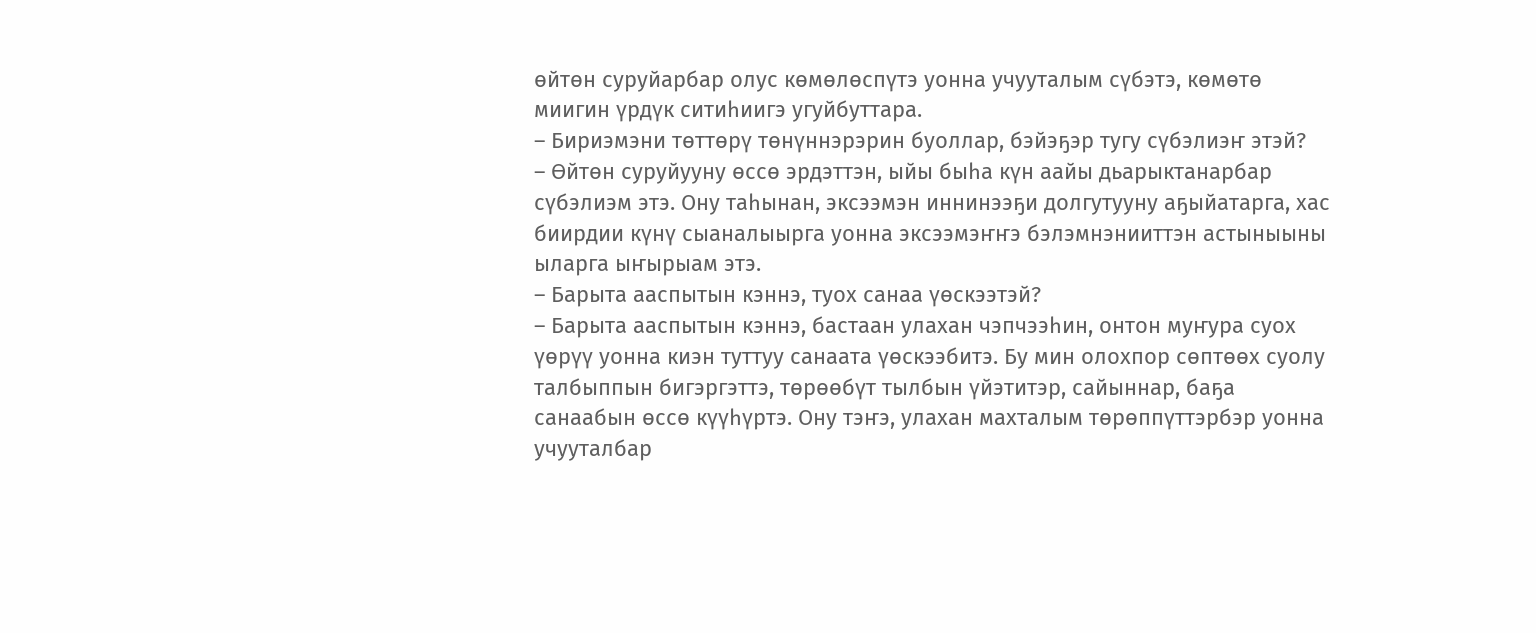өйтөн суруйарбар олус көмөлөспүтэ уонна учууталым сүбэтэ, көмөтө миигин үрдүк ситиһиигэ угуйбуттара.
– Бириэмэни төттөрү төнүннэрэрин буоллар, бэйэҕэр тугу сүбэлиэҥ этэй?
– Өйтөн суруйууну өссө эрдэттэн, ыйы быһа күн аайы дьарыктанарбар сүбэлиэм этэ. Ону таһынан, эксээмэн иннинээҕи долгутууну аҕыйатарга, хас биирдии күнү сыаналыырга уонна эксээмэҥҥэ бэлэмнэнииттэн астыныыны ыларга ыҥырыам этэ.
– Барыта ааспытын кэннэ, туох санаа үөскээтэй?
– Барыта ааспытын кэннэ, бастаан улахан чэпчээһин, онтон муҥура суох үөрүү уонна киэн туттуу санаата үөскээбитэ. Бу мин олохпор сөптөөх суолу талбыппын бигэргэттэ, төрөөбүт тылбын үйэтитэр, сайыннар, баҕа санаабын өссө күүһүртэ. Ону тэҥэ, улахан махталым төрөппүттэрбэр уонна учууталбар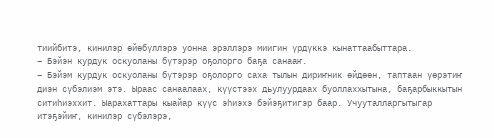тиийбитэ, кинилэр өйөбүллэрэ уонна эрэллэрэ миигин үрдүккэ кынаттаабыттара.
– Бэйэн курдук оскуоланы бүтэрэр оҕолорго баҕа санааҥ.
– Бэйэм курдук оскуоланы бүтэрэр оҕолорго саха тылын дириҥник өйдөөн, таптаан үөрэтиҥ диэн сүбэлиэм этэ. Ыраас санаалаах, күүстээх дьулуурдаах буоллаххытына, баҕарбыккытын ситиһиэххит. Ыарахаттары кыайар күүс эһиэхэ бэйэҕитигэр баар. Учууталларгытыгар итэҕэйиҥ, кинилэр сүбэлэрэ,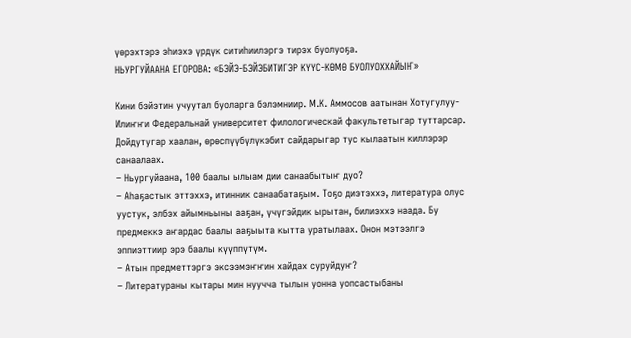үөрэхтэрэ эһиэхэ үрдүк ситиһиилэргэ тирэх буолуоҕа.
НЬУРГУЙААНА ЕГОРОВА: «БЭЙЭ-БЭЙЭБИТИГЭР КҮҮС-КӨМӨ БУОЛУОХХАЙЫҤ»

Кини бэйэтин учуутал буоларга бэлэмниир. М.К. Аммосов аатынан Хотугулуу-Илиҥҥи Федеральнай университет филологическай факультетыгар туттарсар. Дойдутугар хаалан, өрөспүүбүлүкэбит сайдарыгар тус кылаатын киллэрэр санаалаах.
– Ньургуйаана, 100 баалы ылыам дии санаабытыҥ дуо?
– Аһаҕастык эттэххэ, итинник санаабатаҕым. Тоҕо диэтэххэ, литература олус уустук, элбэх айымньыны ааҕан, үчүгэйдик ырытан, билиэххэ наада. Бу предмеккэ аҥардас баалы ааҕыыта кытта уратылаах. Онон мэтээлгэ эппиэттиир эрэ баалы күүппүтүм.
– Атын предметтэргэ эксээмэҥҥин хайдах суруйдуҥ?
– Литератураны кытары мин нуучча тылын уонна уопсастыбаны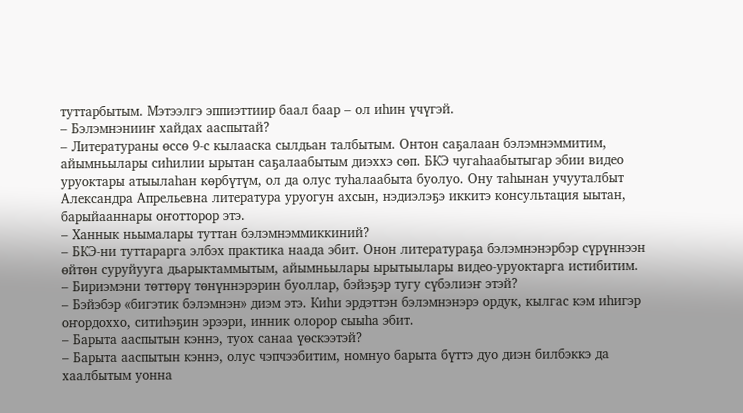туттарбытым. Мэтээлгэ эппиэттиир баал баар – ол иһин үчүгэй.
– Бэлэмнэнииҥ хайдах ааспытай?
– Литератураны өссө 9-с кылааска сылдьан талбытым. Онтон саҕалаан бэлэмнэммитим, айымньылары сиһилии ырытан саҕалаабытым диэххэ сөп. БКЭ чугаһаабытыгар эбии видео уруоктары атыылаһан көрбүтүм, ол да олус туһалаабыта буолуо. Ону таһынан учууталбыт Александра Апрельевна литература уруогун ахсын, нэдиэлэҕэ иккитэ консультация ыытан, барыйааннары оҥотторор этэ.
– Ханнык ньымалары туттан бэлэмнэммиккиний?
– БКЭ-ни туттарарга элбэх практика наада эбит. Онон литератураҕа бэлэмнэнэрбэр сүрүннээн өйтөн суруйууга дьарыктаммытым, айымньылары ырытыылары видео-уруоктарга истибитим.
– Бириэмэни төттөрү төнүннэрэрин буоллар, бэйэҕэр тугу сүбэлиэҥ этэй?
– Бэйэбэр «бигэтик бэлэмнэн» диэм этэ. Киһи эрдэттэн бэлэмнэнэрэ ордук, кылгас кэм иһигэр оҥордоххо, ситиһэҕин эрээри, инник олорор сыыһа эбит.
– Барыта ааспытын кэннэ, туох санаа үөскээтэй?
– Барыта ааспытын кэннэ, олус чэпчээбитим, номнуо барыта бүттэ дуо диэн билбэккэ да хаалбытым уонна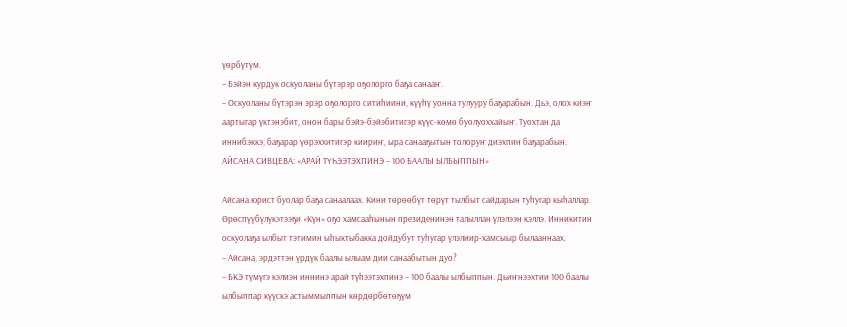үөрбүтүм.
– Бэйэн курдук оскуоланы бүтэрэр оҕолорго баҕа санааҥ.
– Оскуоланы бүтэрэн эрэр оҕолорго ситиһиини, күүһү уонна тулууру баҕарабын. Дьэ, олох киэҥ аартыгар үктэнэбит, онон бары бэйэ-бэйэбитигэр күүс-көмө буолуоххайыҥ. Туохтан да иннибэккэ, баҕарар үөрэххитигэр киириҥ, ыра санааҕытын толоруҥ диэхпин баҕарабын.
АЙСАНА СИВЦЕВА: «АРАЙ ТҮҺЭЭТЭХПИНЭ – 100 БААЛЫ ЫЛБЫППЫН»

Айсана юрист буолар баҕа санаалаах. Кини төрөөбүт төрүт тылбыт сайдарын туһугар кыһаллар. Өрөспүүбүлүкэтээҕи «Күн» оҕо хамсааһынын президенинэн талыллан үлэлээн кэллэ. Инникитин оскуолаҕа ылбыт тэтимин ыһыктыбакка дойдубут туһугар үлэлиир-хамсыыр былааннаах.
– Айсана, эрдэттэн үрдүк баалы ылыам дии санаабытын дуо?
– БКЭ түмүгэ кэлиэн иннинэ арай түһээтэхпинэ – 100 баалы ылбыппын. Дьиҥнээхтии 100 баалы ылбыппар күүскэ астыммыппын көрдөрбөтөҕүм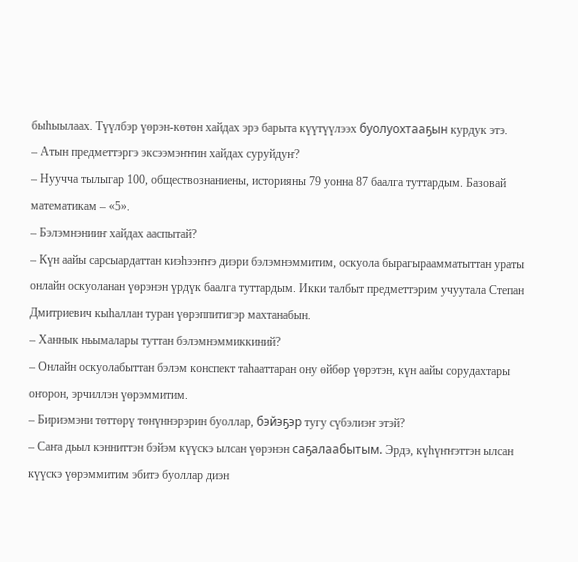быһыылаах. Түүлбэр үөрэн-көтөн хайдах эрэ барыта күүтүүлээх буолуохтааҕын курдук этэ.
– Атын предметтэргэ эксээмэҥҥин хайдах суруйдуҥ?
– Нуучча тылыгар 100, обществознаниены, историяны 79 уонна 87 баалга туттардым. Базовай математикам – «5».
– Бэлэмнэнииҥ хайдах ааспытай?
– Күн аайы сарсыардаттан киэһээҥҥэ диэри бэлэмнэммитим, оскуола бырагыраамматыттан ураты онлайн оскуоланан үөрэнэн үрдүк баалга туттардым. Икки талбыт предметтэрим учуутала Степан Дмитриевич кыһаллан туран үөрэппитигэр махтанабын.
– Ханнык ньымалары туттан бэлэмнэммиккиний?
– Онлайн оскуолабыттан бэлэм конспект таһааттаран ону өйбөр үөрэтэн, күн аайы сорудахтары оҥорон, эрчиллэн үөрэммитим.
– Бириэмэни төттөрү төнүннэрэрин буоллар, бэйэҕэр тугу сүбэлиэҥ этэй?
– Саҥа дьыл кэнниттэн бэйэм күүскэ ылсан үөрэнэн саҕалаабытым. Эрдэ, күһүҥҥэттэн ылсан күүскэ үөрэммитим эбитэ буоллар диэн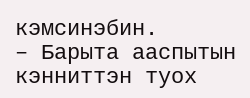кэмсинэбин.
– Барыта ааспытын кэнниттэн туох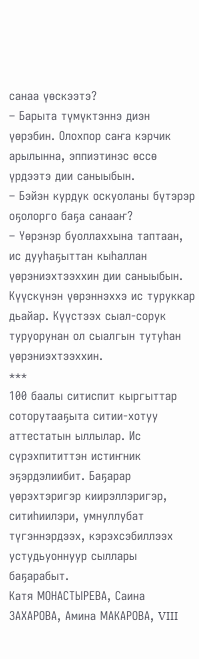санаа үөскээтэ?
– Барыта түмүктэннэ диэн үөрэбин. Олохпор саҥа кэрчик арылынна, эппиэтинэс өссө үрдээтэ дии саныыбын.
– Бэйэн курдук оскуоланы бүтэрэр оҕолорго баҕа санааҥ?
– Үөрэнэр буоллаххына таптаан, ис дууһаҕыттан кыһаллан үөрэниэхтээххин дии саныыбын. Күүскүнэн үөрэннэххэ ис туруккар дьайар. Күүстээх сыал-сорук туруорунан ол сыалгын тутуһан үөрэниэхтээххин.
***
100 баалы ситиспит кыргыттар соторутааҕыта ситии-хотуу аттестатын ыллылар. Ис сүрэхпититтэн истиҥник эҕэрдэлиибит. Баҕарар үөрэхтэригэр киирэллэригэр, ситиһиилэри, умнуллубат түгэннэрдээх, кэрэхсэбиллээх устудьуоннуур сыллары баҕарабыт.
Катя МОНАСТЫРЕВА, Саина ЗАХАРОВА, Амина МАКАРОВА, VIII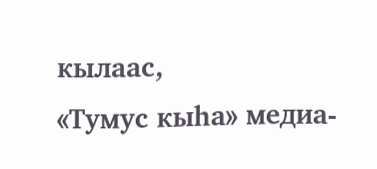кылаас,
«Тумус кыһа» медиа-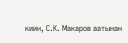киин, С.К. Макаров аатынан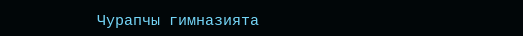Чурапчы гимназията